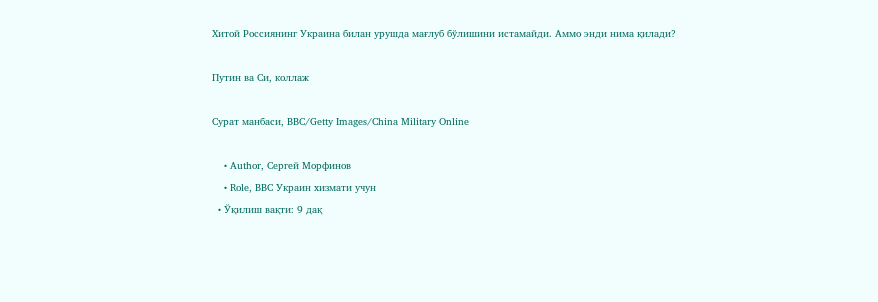Хитой Россиянинг Украина билан урушда мағлуб бўлишини истамайди. Аммо энди нима қилади?

Путин ва Си, коллаж

Сурат манбаси, BBC/Getty Images/China Military Online

    • Author, Сергей Морфинов
    • Role, BBC Украин хизмати учун
  • Ўқилиш вақти: 9 дақ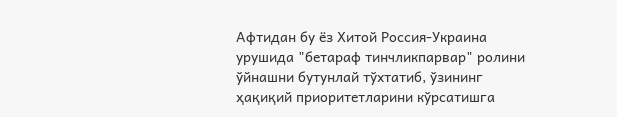Афтидан бу ёз Хитой Россия-Украина урушида "бетараф тинчликпарвар" ролини ўйнашни бутунлай тўхтатиб, ўзининг ҳақиқий приоритетларини кўрсатишга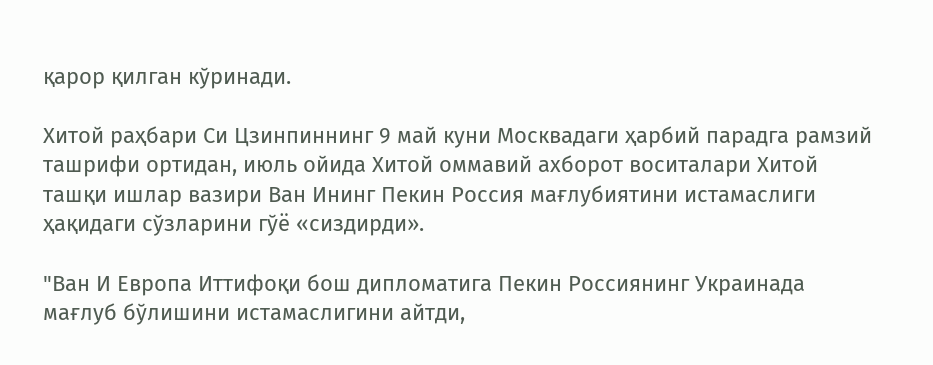қарор қилган кўринади.

Хитой раҳбари Си Цзинпиннинг 9 май куни Москвадаги ҳарбий парадга рамзий ташрифи ортидан, июль ойида Хитой оммавий ахборот воситалари Хитой ташқи ишлар вазири Ван Ининг Пекин Россия мағлубиятини истамаслиги ҳақидаги сўзларини гўё «сиздирди».

"Ван И Европа Иттифоқи бош дипломатига Пекин Россиянинг Украинада мағлуб бўлишини истамаслигини айтди,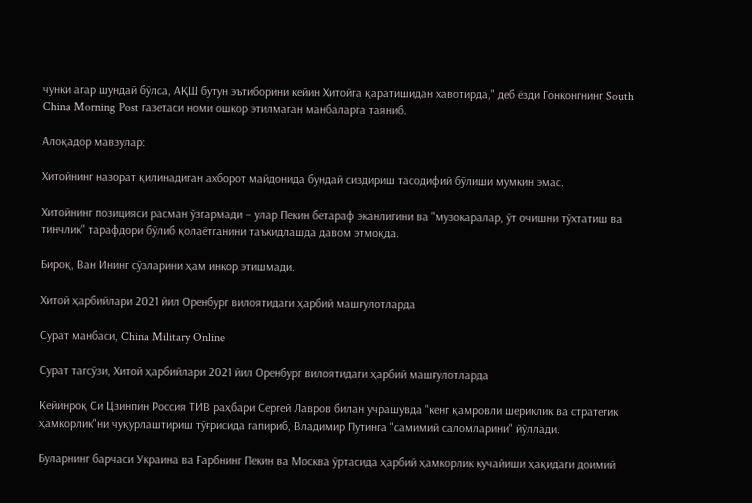чунки агар шундай бўлса, АҚШ бутун эътиборини кейин Хитойга қаратишидан хавотирда," деб ёзди Гонконгнинг South China Morning Post газетаси номи ошкор этилмаган манбаларга таяниб.

Алоқадор мавзулар:

Хитойнинг назорат қилинадиган ахборот майдонида бундай сиздириш тасодифий бўлиши мумкин эмас.

Хитойнинг позицияси расман ўзгармади – улар Пекин бетараф эканлигини ва "музокаралар, ўт очишни тўхтатиш ва тинчлик" тарафдори бўлиб қолаётганини таъкидлашда давом этмоқда.

Бироқ, Ван Ининг сўзларини ҳам инкор этишмади.

Хитой ҳарбийлари 2021 йил Оренбург вилоятидаги ҳарбий машғулотларда

Сурат манбаси, China Military Online

Сурат тагсўзи, Хитой ҳарбийлари 2021 йил Оренбург вилоятидаги ҳарбий машғулотларда

Кейинроқ Си Цзинпин Россия ТИВ раҳбари Сергей Лавров билан учрашувда "кенг қамровли шериклик ва стратегик ҳамкорлик"ни чуқурлаштириш тўғрисида гапириб, Владимир Путинга "самимий саломларини" йўллади.

Буларнинг барчаси Украина ва Ғарбнинг Пекин ва Москва ўртасида ҳарбий ҳамкорлик кучайиши ҳақидаги доимий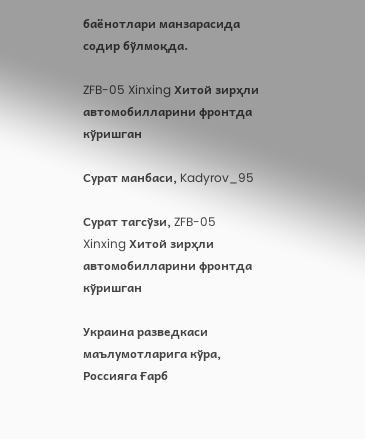баёнотлари манзарасида содир бўлмоқда.

ZFB-05 Xinxing Хитой зирҳли автомобилларини фронтда кўришган

Сурат манбаси, Kadyrov_95

Сурат тагсўзи, ZFB-05 Xinxing Хитой зирҳли автомобилларини фронтда кўришган

Украина разведкаси маълумотларига кўра, Россияга Ғарб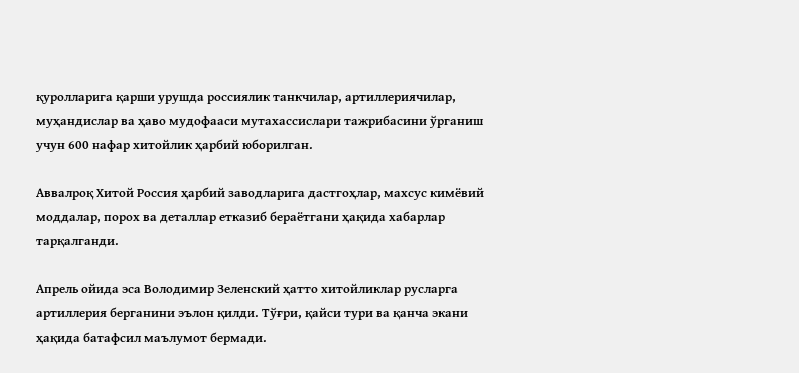қуролларига қарши урушда россиялик танкчилар, артиллериячилар, муҳандислар ва ҳаво мудофааси мутахассислари тажрибасини ўрганиш учун 600 нафар хитойлик ҳарбий юборилган.

Аввалроқ Хитой Россия ҳарбий заводларига дастгоҳлар, махсус кимёвий моддалар, порох ва деталлар етказиб бераётгани ҳақида хабарлар тарқалганди.

Апрель ойида эса Володимир Зеленский ҳатто хитойликлар русларга артиллерия берганини эълон қилди. Тўғри, қайси тури ва қанча экани ҳақида батафсил маълумот бермади.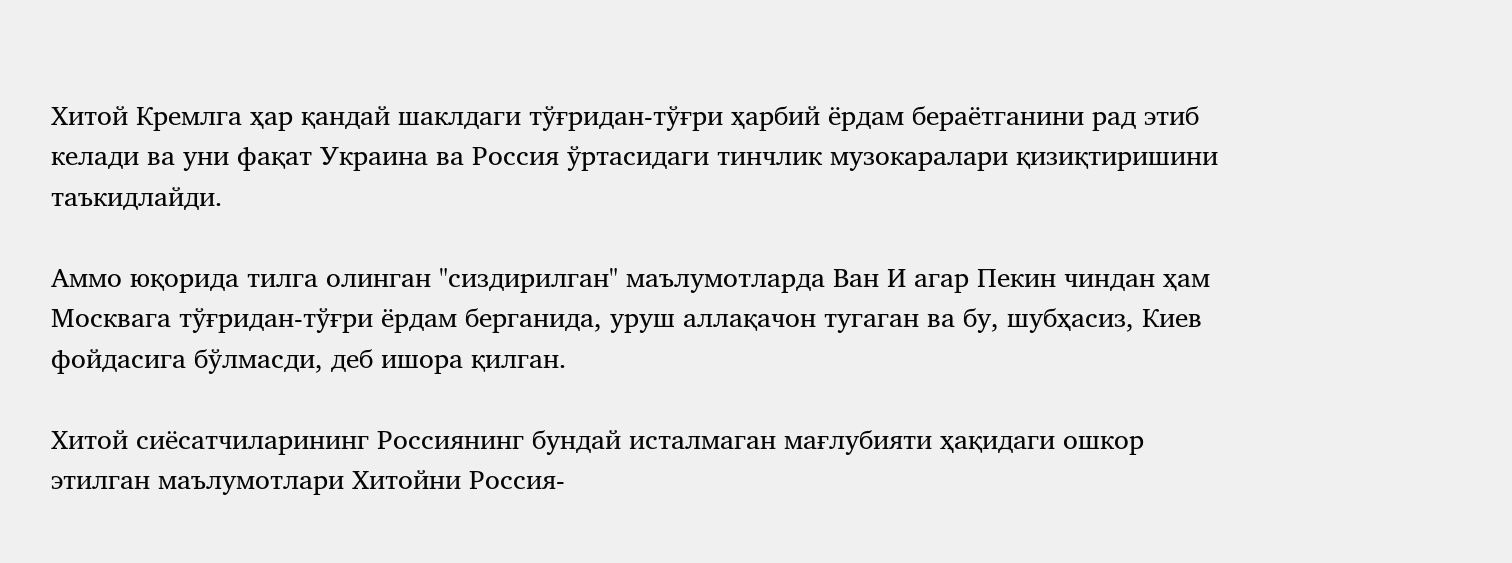Хитой Кремлга ҳар қандай шаклдаги тўғридан-тўғри ҳарбий ёрдам бераётганини рад этиб келади ва уни фақат Украина ва Россия ўртасидаги тинчлик музокаралари қизиқтиришини таъкидлайди.

Аммо юқорида тилга олинган "сиздирилган" маълумотларда Ван И агар Пекин чиндан ҳам Москвага тўғридан-тўғри ёрдам берганида, уруш аллақачон тугаган ва бу, шубҳасиз, Киев фойдасига бўлмасди, деб ишора қилган.

Хитой сиёсатчиларининг Россиянинг бундай исталмаган мағлубияти ҳақидаги ошкор этилган маълумотлари Хитойни Россия-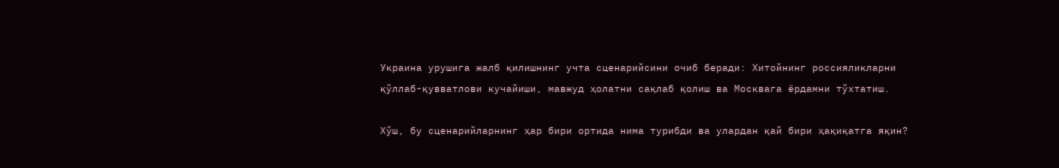Украина урушига жалб қилишнинг учта сценарийсини очиб беради: Хитойнинг россияликларни қўллаб-қувватлови кучайиши, мавжуд ҳолатни сақлаб қолиш ва Москвага ёрдамни тўхтатиш.

Хўш, бу сценарийларнинг ҳар бири ортида нима турибди ва улардан қай бири ҳақиқатга яқин?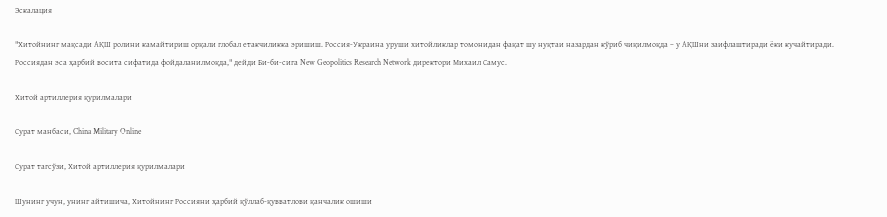Эскалация

"Хитойнинг мақсади АҚШ ролини камайтириш орқали глобал етакчиликка эришиш. Россия-Украина уруши хитойликлар томонидан фақат шу нуқтаи назардан кўриб чиқилмоқда – у АҚШни заифлаштиради ёки кучайтиради. Россиядан эса ҳарбий восита сифатида фойдаланилмоқда," дейди Би-би-сига New Geopolitics Research Network директори Михаил Самус.

Хитой артиллерия қурилмалари

Сурат манбаси, China Military Online

Сурат тагсўзи, Хитой артиллерия қурилмалари

Шунинг учун, унинг айтишича, Хитойнинг Россияни ҳарбий қўллаб-қувватлови қанчалик ошиши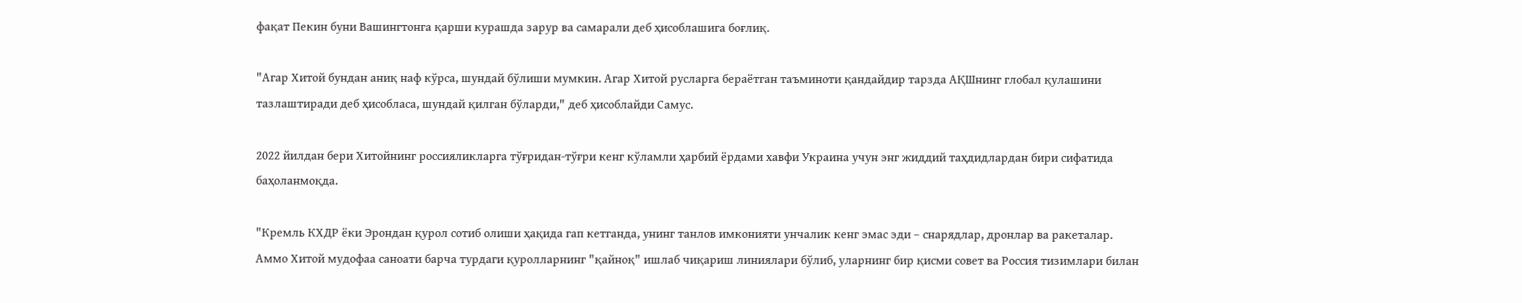фақат Пекин буни Вашингтонга қарши курашда зарур ва самарали деб ҳисоблашига боғлиқ.

"Агар Хитой бундан аниқ наф кўрса, шундай бўлиши мумкин. Агар Хитой русларга бераётган таъминоти қандайдир тарзда АҚШнинг глобал қулашини тазлаштиради деб ҳисобласа, шундай қилган бўларди," деб ҳисоблайди Самус.

2022 йилдан бери Хитойнинг россияликларга тўғридан-тўғри кенг кўламли ҳарбий ёрдами хавфи Украина учун энг жиддий таҳдидлардан бири сифатида баҳоланмоқда.

"Кремль КХДР ёки Эрондан қурол сотиб олиши ҳақида гап кетганда, унинг танлов имконияти унчалик кенг эмас эди – снарядлар, дронлар ва ракеталар. Аммо Хитой мудофаа саноати барча турдаги қуролларнинг "қайноқ" ишлаб чиқариш линиялари бўлиб, уларнинг бир қисми совет ва Россия тизимлари билан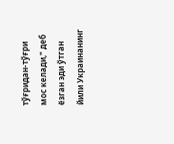тўғридан-тўғри мос келади," деб ёзган эди ўтган йили Украинанинг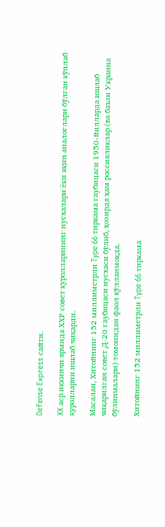Defense Express сайти.

XX аср иккинчи ярмида ХХР совет қуролларининг нусхалари ёки яқин аналоглари бўлган кўплаб қуролларни ишлаб чиқарди.

Масалан, Хитойнинг 152 миллиметрли Type 66 тиркама гаубицаси 1950-йилларда ишлаб чиқарилган совет Д-20 гаубицаси нусхаси бўлиб, ҳозирда ҳам россияликлар (ва баъзи Украина бўлинмалари) томонидан фаол қўлланмоқда.

Хитойнинг 152 миллиметрли Type 66 тиркама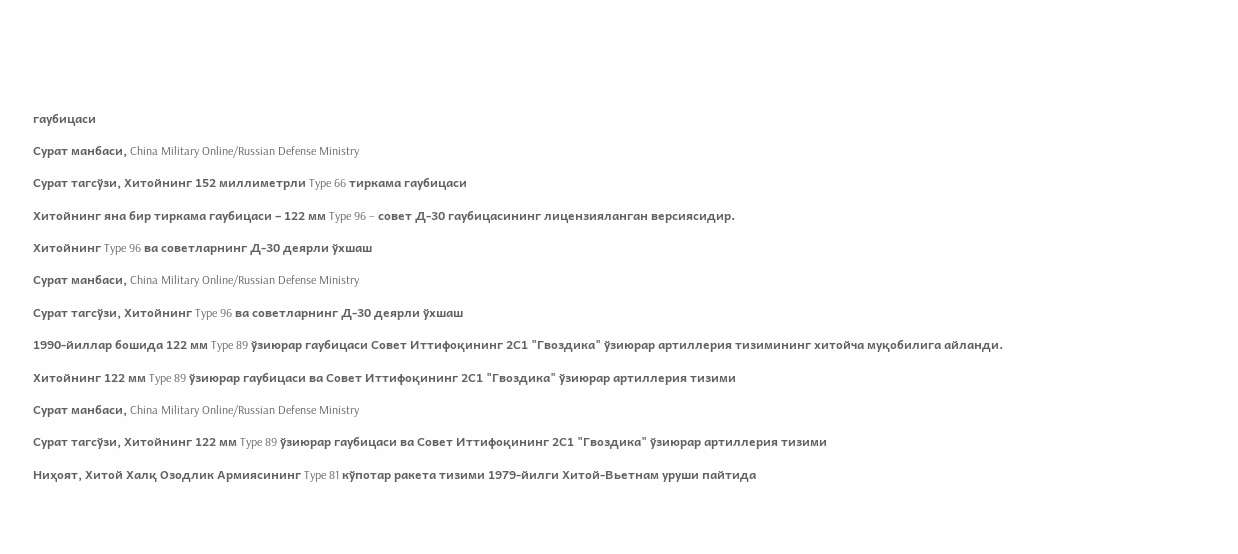гаубицаси

Сурат манбаси, China Military Online/Russian Defense Ministry

Сурат тагсўзи, Хитойнинг 152 миллиметрли Type 66 тиркама гаубицаси

Хитойнинг яна бир тиркама гаубицаси – 122 мм Type 96 – совет Д-30 гаубицасининг лицензияланган версиясидир.

Хитойнинг Type 96 ва советларнинг Д-30 деярли ўхшаш

Сурат манбаси, China Military Online/Russian Defense Ministry

Сурат тагсўзи, Хитойнинг Type 96 ва советларнинг Д-30 деярли ўхшаш

1990-йиллар бошида 122 мм Type 89 ўзиюрар гаубицаси Совет Иттифоқининг 2С1 "Гвоздика" ўзиюрар артиллерия тизимининг хитойча муқобилига айланди.

Хитойнинг 122 мм Type 89 ўзиюрар гаубицаси ва Совет Иттифоқининг 2С1 "Гвоздика" ўзиюрар артиллерия тизими

Сурат манбаси, China Military Online/Russian Defense Ministry

Сурат тагсўзи, Хитойнинг 122 мм Type 89 ўзиюрар гаубицаси ва Совет Иттифоқининг 2С1 "Гвоздика" ўзиюрар артиллерия тизими

Ниҳоят, Хитой Халқ Озодлик Армиясининг Type 81 кўпотар ракета тизими 1979-йилги Хитой-Вьетнам уруши пайтида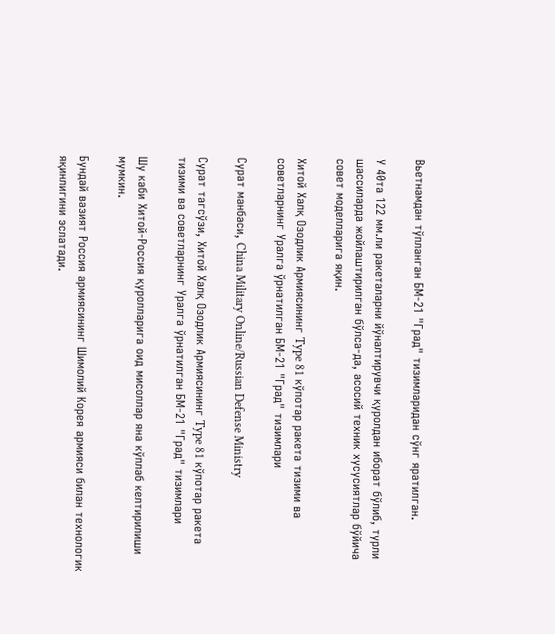Вьетнамдан тўпланган БМ-21 "Град" тизимларидан сўнг яратилган.

У 40та 122 мм.ли ракеталарни йўналтирувчи қуролдан иборат бўлиб, турли шассиларда жойлаштирилган бўлса-да, асосий техник хусусиятлар бўйича совет моделларига яқин.

Хитой Халқ Озодлик Армиясининг Type 81 кўпотар ракета тизими ва советларнинг Уралга ўрнатилган БМ-21 "Град" тизимлари

Сурат манбаси, China Military Online/Russian Defense Ministry

Сурат тагсўзи, Хитой Халқ Озодлик Армиясининг Type 81 кўпотар ракета тизими ва советларнинг Уралга ўрнатилган БМ-21 "Град" тизимлари

Шу каби Хитой-Россия қуролларига оид мисоллар яна кўплаб келтирилиши мумкин.

Бундай вазият Россия армиясининг Шимолий Корея армияси билан технологик яқинлигини эслатади.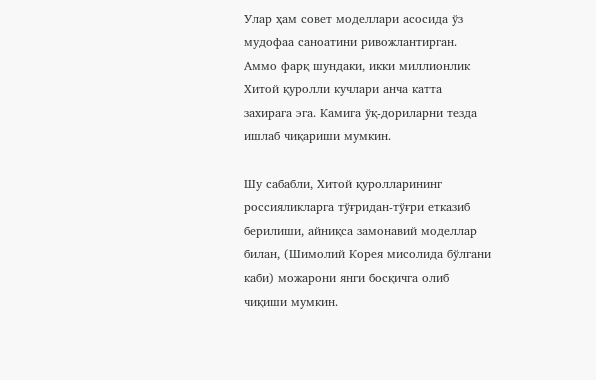Улар ҳам совет моделлари асосида ўз мудофаа саноатини ривожлантирган. Аммо фарқ шундаки, икки миллионлик Хитой қуролли кучлари анча катта захирага эга. Камига ўқ-дориларни тезда ишлаб чиқариши мумкин.

Шу сабабли, Хитой қуролларининг россияликларга тўғридан-тўғри етказиб берилиши, айниқса замонавий моделлар билан, (Шимолий Корея мисолида бўлгани каби) можарони янги босқичга олиб чиқиши мумкин.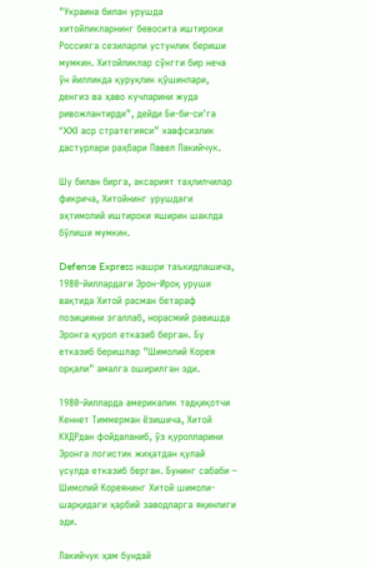"Украина билан урушда хитойликларнинг бевосита иштироки Россияга сезиларли устунлик бериши мумкин. Хитойликлар сўнгги бир неча ўн йилликда қуруқлик қўшинлари, денгиз ва ҳаво кучларини жуда ривожлантирди", дейди Би-би-си'га "XXI аср стратегияси" хавфсизлик дастурлари раҳбари Павел Лакийчук.

Шу билан бирга, аксарият таҳлилчилар фикрича, Хитойнинг урушдаги эҳтимолий иштироки яширин шаклда бўлиши мумкин.

Defense Express нашри таъкидлашича, 1980-йиллардаги Эрон-Ироқ уруши вақтида Хитой расман бетараф позицияни эгаллаб, норасмий равишда Эронга қурол етказиб берган. Бу етказиб беришлар "Шимолий Корея орқали" амалга оширилган эди.

1980-йилларда америкалик тадқиқотчи Кеннет Тиммерман ёзишича, Хитой КХДРдан фойдаланиб, ўз қуролларини Эронга логистик жиҳатдан қулай усулда етказиб берган. Бунинг сабаби – Шимолий Кореянинг Хитой шимоли-шарқидаги ҳарбий заводларга яқинлиги эди.

Лакийчук ҳам бундай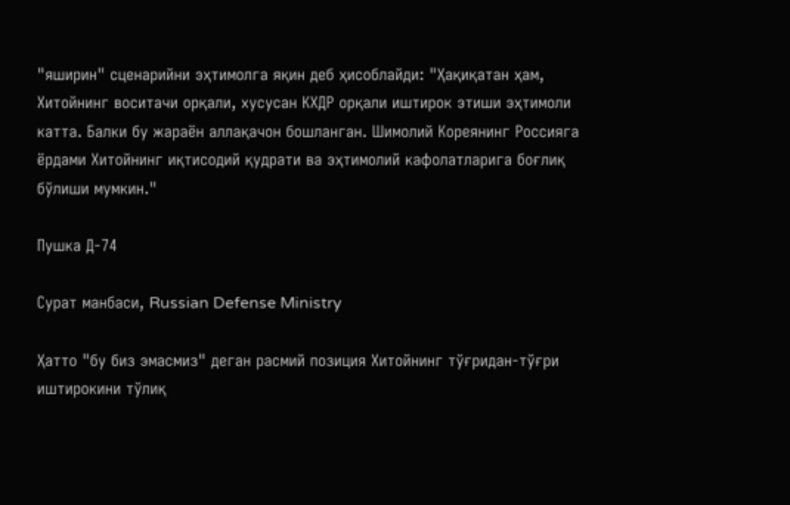"яширин" сценарийни эҳтимолга яқин деб ҳисоблайди: "Ҳақиқатан ҳам, Хитойнинг воситачи орқали, хусусан КХДР орқали иштирок этиши эҳтимоли катта. Балки бу жараён аллақачон бошланган. Шимолий Кореянинг Россияга ёрдами Хитойнинг иқтисодий қудрати ва эҳтимолий кафолатларига боғлиқ бўлиши мумкин."

Пушка Д-74

Сурат манбаси, Russian Defense Ministry

Ҳатто "бу биз эмасмиз" деган расмий позиция Хитойнинг тўғридан-тўғри иштирокини тўлиқ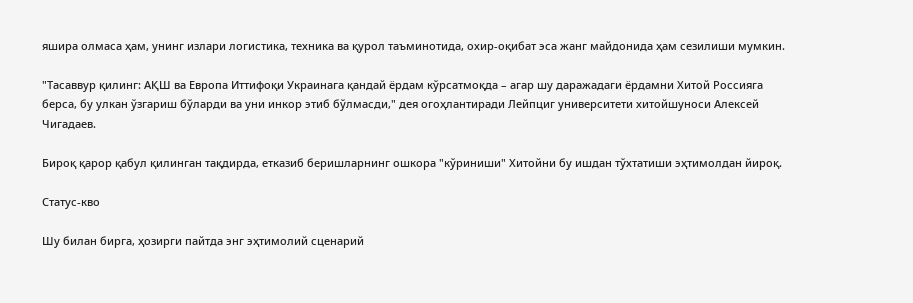яшира олмаса ҳам, унинг излари логистика, техника ва қурол таъминотида, охир-оқибат эса жанг майдонида ҳам сезилиши мумкин.

"Тасаввур қилинг: АҚШ ва Европа Иттифоқи Украинага қандай ёрдам кўрсатмоқда – агар шу даражадаги ёрдамни Хитой Россияга берса, бу улкан ўзгариш бўларди ва уни инкор этиб бўлмасди," дея огоҳлантиради Лейпциг университети хитойшуноси Алексей Чигадаев.

Бироқ қарор қабул қилинган тақдирда, етказиб беришларнинг ошкора "кўриниши" Хитойни бу ишдан тўхтатиши эҳтимолдан йироқ.

Статус-кво

Шу билан бирга, ҳозирги пайтда энг эҳтимолий сценарий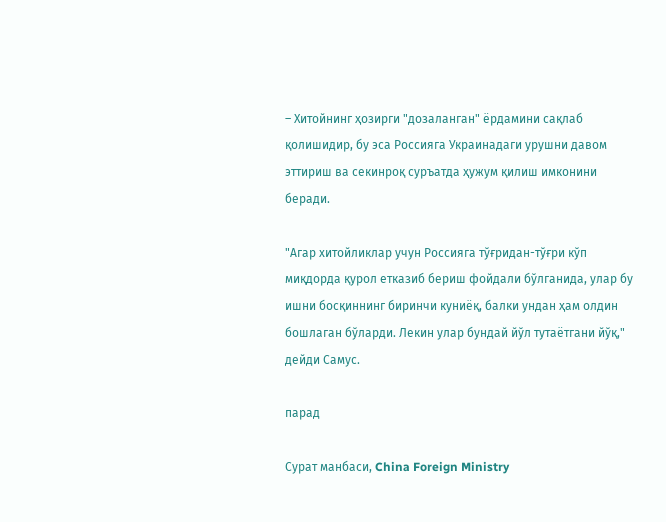– Хитойнинг ҳозирги "дозаланган" ёрдамини сақлаб қолишидир, бу эса Россияга Украинадаги урушни давом эттириш ва секинроқ суръатда ҳужум қилиш имконини беради.

"Агар хитойликлар учун Россияга тўғридан-тўғри кўп миқдорда қурол етказиб бериш фойдали бўлганида, улар бу ишни босқиннинг биринчи куниёқ, балки ундан ҳам олдин бошлаган бўларди. Лекин улар бундай йўл тутаётгани йўқ," дейди Самус.

парад

Сурат манбаси, China Foreign Ministry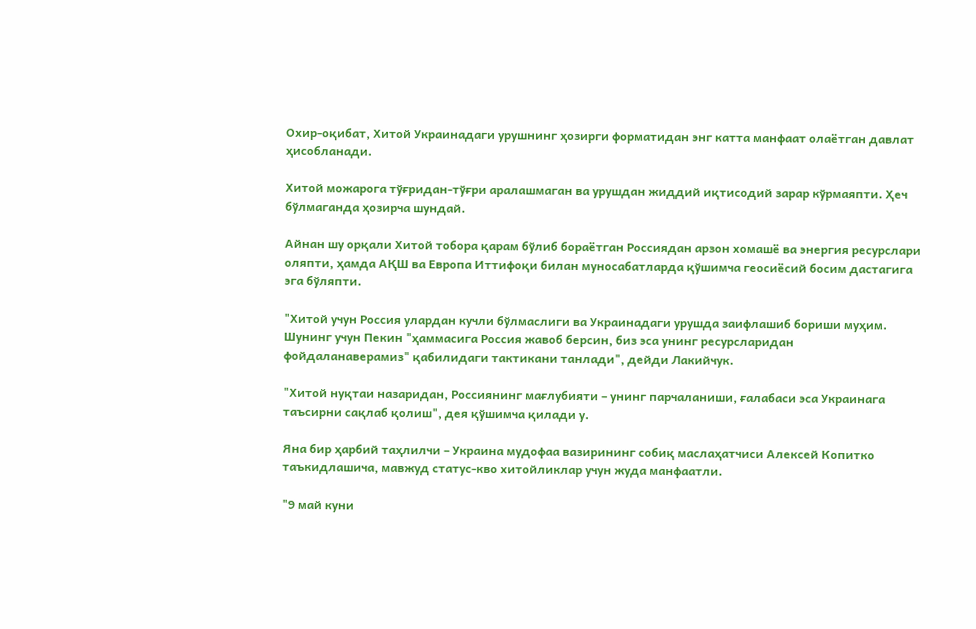Охир-оқибат, Хитой Украинадаги урушнинг ҳозирги форматидан энг катта манфаат олаётган давлат ҳисобланади.

Хитой можарога тўғридан-тўғри аралашмаган ва урушдан жиддий иқтисодий зарар кўрмаяпти. Ҳеч бўлмаганда ҳозирча шундай.

Айнан шу орқали Хитой тобора қарам бўлиб бораётган Россиядан арзон хомашё ва энергия ресурслари оляпти, ҳамда АҚШ ва Европа Иттифоқи билан муносабатларда қўшимча геосиёсий босим дастагига эга бўляпти.

"Хитой учун Россия улардан кучли бўлмаслиги ва Украинадаги урушда заифлашиб бориши муҳим. Шунинг учун Пекин "ҳаммасига Россия жавоб берсин, биз эса унинг ресурсларидан фойдаланаверамиз" қабилидаги тактикани танлади", дейди Лакийчук.

"Хитой нуқтаи назаридан, Россиянинг мағлубияти – унинг парчаланиши, ғалабаси эса Украинага таъсирни сақлаб қолиш", дея қўшимча қилади у.

Яна бир ҳарбий таҳлилчи – Украина мудофаа вазирининг собиқ маслаҳатчиси Алексей Копитко таъкидлашича, мавжуд статус-кво хитойликлар учун жуда манфаатли.

"9 май куни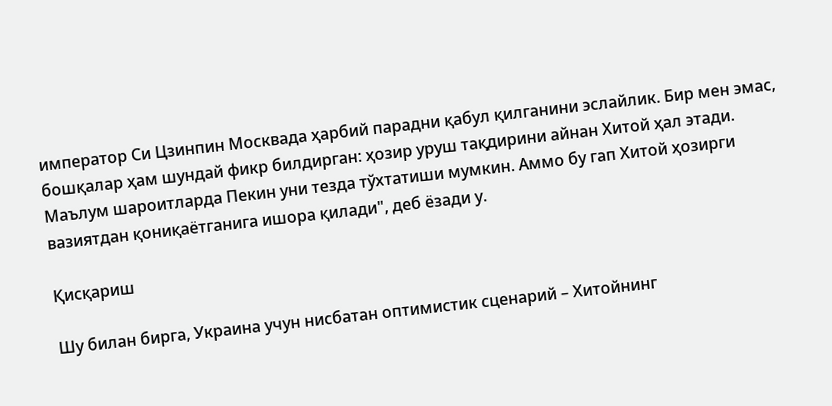император Си Цзинпин Москвада ҳарбий парадни қабул қилганини эслайлик. Бир мен эмас, бошқалар ҳам шундай фикр билдирган: ҳозир уруш тақдирини айнан Хитой ҳал этади. Маълум шароитларда Пекин уни тезда тўхтатиши мумкин. Аммо бу гап Хитой ҳозирги вазиятдан қониқаётганига ишора қилади", деб ёзади у.

Қисқариш

Шу билан бирга, Украина учун нисбатан оптимистик сценарий – Хитойнинг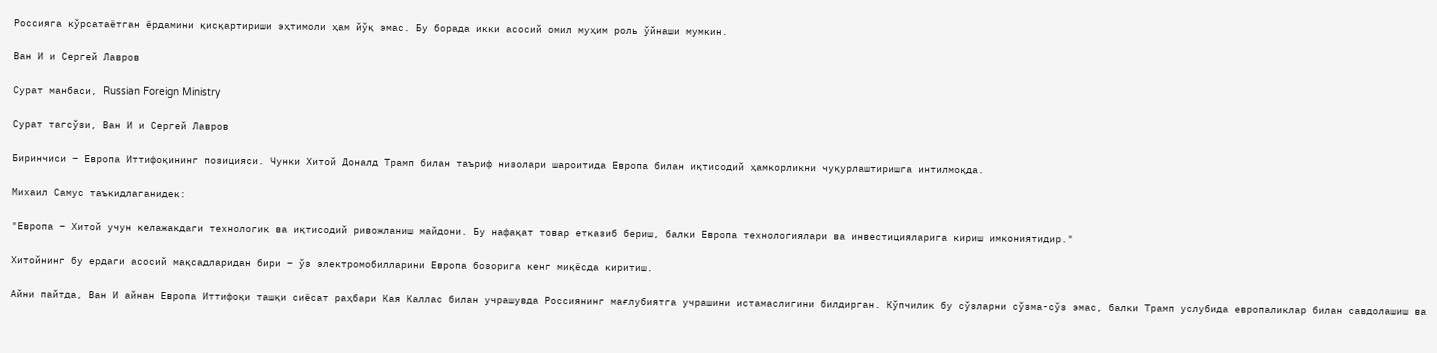Россияга кўрсатаётган ёрдамини қисқартириши эҳтимоли ҳам йўқ эмас. Бу борада икки асосий омил муҳим роль ўйнаши мумкин.

Ван И и Сергей Лавров

Сурат манбаси, Russian Foreign Ministry

Сурат тагсўзи, Ван И и Сергей Лавров

Биринчиси – Европа Иттифоқининг позицияси. Чунки Хитой Доналд Трамп билан таъриф низолари шароитида Европа билан иқтисодий ҳамкорликни чуқурлаштиришга интилмоқда.

Михаил Самус таъкидлаганидек:

"Европа – Хитой учун келажакдаги технологик ва иқтисодий ривожланиш майдони. Бу нафақат товар етказиб бериш, балки Европа технологиялари ва инвестицияларига кириш имкониятидир."

Хитойнинг бу ердаги асосий мақсадларидан бири – ўз электромобилларини Европа бозорига кенг миқёсда киритиш.

Айни пайтда, Ван И айнан Европа Иттифоқи ташқи сиёсат раҳбари Кая Каллас билан учрашувда Россиянинг мағлубиятга учрашини истамаслигини билдирган. Кўпчилик бу сўзларни сўзма-сўз эмас, балки Трамп услубида европаликлар билан савдолашиш ва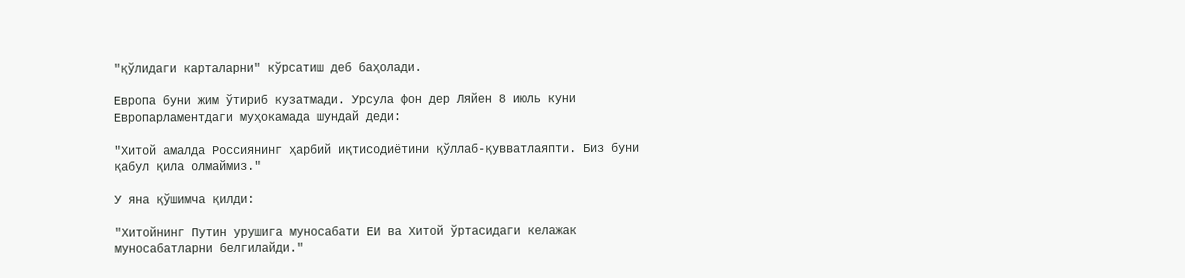"қўлидаги карталарни" кўрсатиш деб баҳолади.

Европа буни жим ўтириб кузатмади. Урсула фон дер Ляйен 8 июль куни Европарламентдаги муҳокамада шундай деди:

"Хитой амалда Россиянинг ҳарбий иқтисодиётини қўллаб-қувватлаяпти. Биз буни қабул қила олмаймиз."

У яна қўшимча қилди:

"Хитойнинг Путин урушига муносабати ЕИ ва Хитой ўртасидаги келажак муносабатларни белгилайди."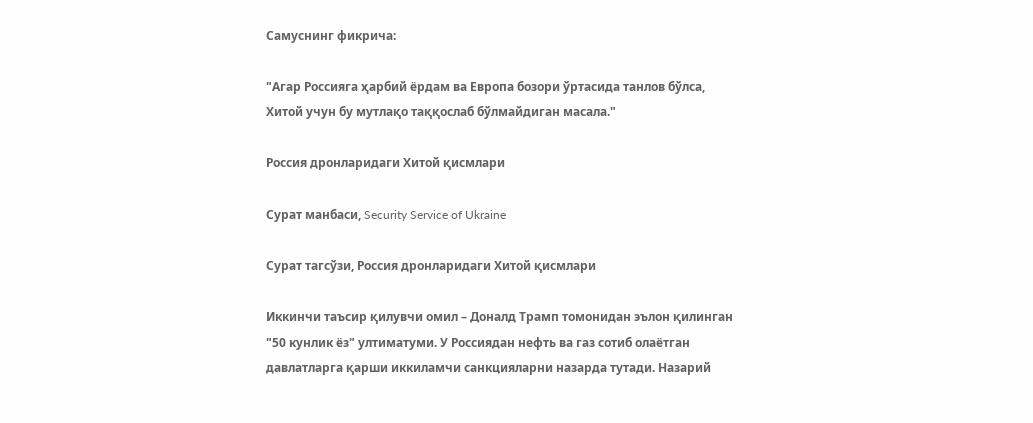Самуснинг фикрича:

"Агар Россияга ҳарбий ёрдам ва Европа бозори ўртасида танлов бўлса, Хитой учун бу мутлақо таққослаб бўлмайдиган масала."

Россия дронларидаги Хитой қисмлари

Сурат манбаси, Security Service of Ukraine

Сурат тагсўзи, Россия дронларидаги Хитой қисмлари

Иккинчи таъсир қилувчи омил – Доналд Трамп томонидан эълон қилинган "50 кунлик ёз" ултиматуми. У Россиядан нефть ва газ сотиб олаётган давлатларга қарши иккиламчи санкцияларни назарда тутади. Назарий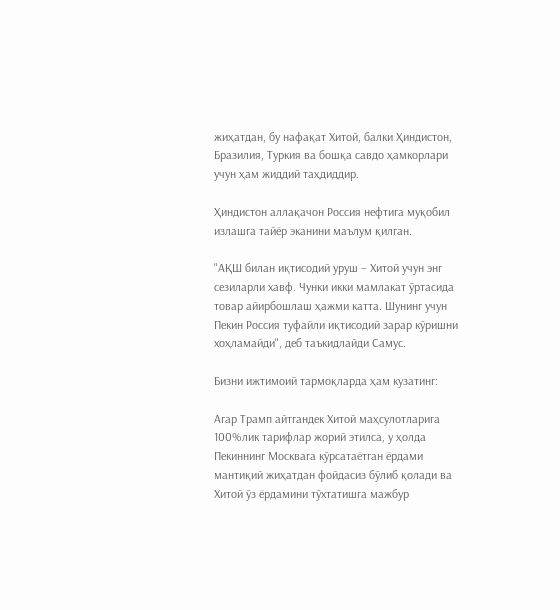жиҳатдан, бу нафақат Хитой, балки Ҳиндистон, Бразилия, Туркия ва бошқа савдо ҳамкорлари учун ҳам жиддий таҳдиддир.

Ҳиндистон аллақачон Россия нефтига муқобил излашга тайёр эканини маълум қилган.

"АҚШ билан иқтисодий уруш – Хитой учун энг сезиларли хавф. Чунки икки мамлакат ўртасида товар айирбошлаш ҳажми катта. Шунинг учун Пекин Россия туфайли иқтисодий зарар кўришни хоҳламайди", деб таъкидлайди Самус.

Бизни ижтимоий тармоқларда ҳам кузатинг:

Агар Трамп айтгандек Хитой маҳсулотларига 100%лик тарифлар жорий этилса, у ҳолда Пекиннинг Москвага кўрсатаётган ёрдами мантиқий жиҳатдан фойдасиз бўлиб қолади ва Хитой ўз ёрдамини тўхтатишга мажбур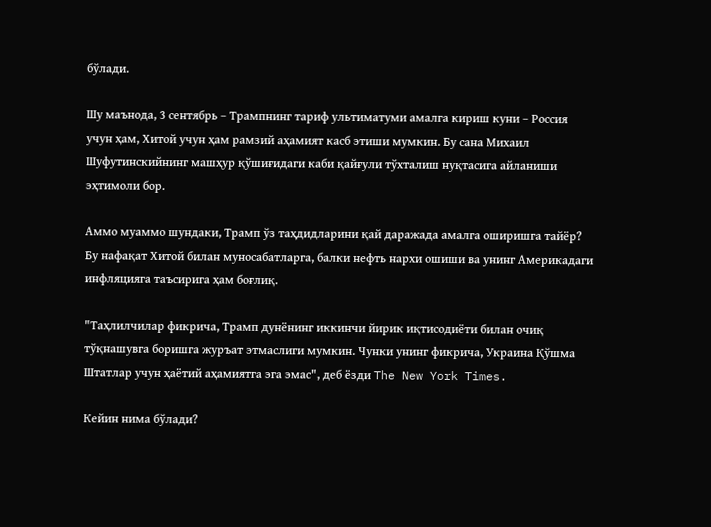бўлади.

Шу маънода, 3 сентябрь – Трампнинг тариф ультиматуми амалга кириш куни – Россия учун ҳам, Хитой учун ҳам рамзий аҳамият касб этиши мумкин. Бу сана Михаил Шуфутинскийнинг машҳур қўшиғидаги каби қайғули тўхталиш нуқтасига айланиши эҳтимоли бор.

Аммо муаммо шундаки, Трамп ўз таҳдидларини қай даражада амалга оширишга тайёр? Бу нафақат Хитой билан муносабатларга, балки нефть нархи ошиши ва унинг Америкадаги инфляцияга таъсирига ҳам боғлиқ.

"Таҳлилчилар фикрича, Трамп дунёнинг иккинчи йирик иқтисодиёти билан очиқ тўқнашувга боришга журъат этмаслиги мумкин. Чунки унинг фикрича, Украина Қўшма Штатлар учун ҳаётий аҳамиятга эга эмас", деб ёзди The New York Times.

Кейин нима бўлади?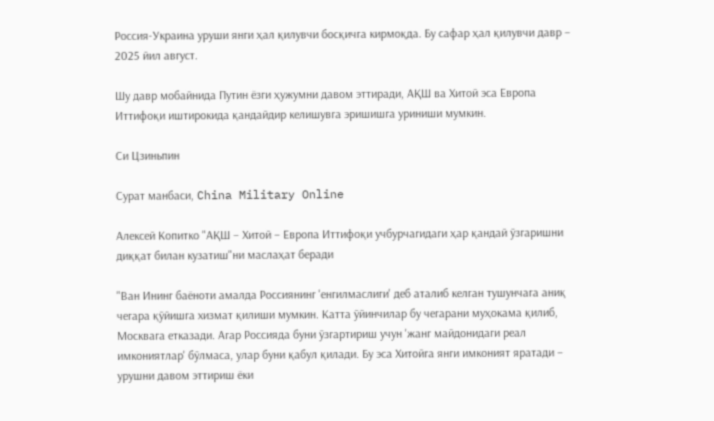Россия-Украина уруши янги ҳал қилувчи босқичга кирмоқда. Бу сафар ҳал қилувчи давр – 2025 йил август.

Шу давр мобайнида Путин ёзги ҳужумни давом эттиради, АҚШ ва Хитой эса Европа Иттифоқи иштирокида қандайдир келишувга эришишга уриниши мумкин.

Си Цзиньпин

Сурат манбаси, China Military Online

Алексей Копитко "АҚШ – Хитой – Европа Иттифоқи учбурчагидаги ҳар қандай ўзгаришни диққат билан кузатиш"ни маслаҳат беради

"Ван Ининг баёноти амалда Россиянинг 'енгилмаслиги' деб аталиб келган тушунчага аниқ чегара қўйишга хизмат қилиши мумкин. Катта ўйинчилар бу чегарани муҳокама қилиб, Москвага етказади. Агар Россияда буни ўзгартириш учун 'жанг майдонидаги реал имкониятлар' бўлмаса, улар буни қабул қилади. Бу эса Хитойга янги имконият яратади – урушни давом эттириш ёки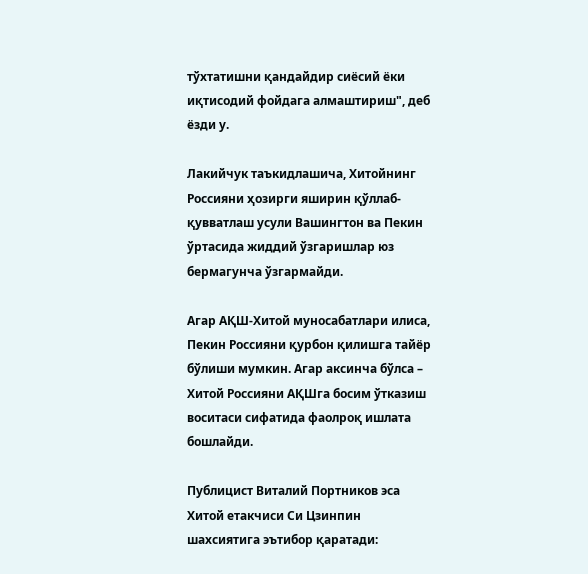тўхтатишни қандайдир сиёсий ёки иқтисодий фойдага алмаштириш", деб ёзди у.

Лакийчук таъкидлашича, Хитойнинг Россияни ҳозирги яширин қўллаб-қувватлаш усули Вашингтон ва Пекин ўртасида жиддий ўзгаришлар юз бермагунча ўзгармайди.

Агар АҚШ-Хитой муносабатлари илиса, Пекин Россияни қурбон қилишга тайёр бўлиши мумкин. Агар аксинча бўлса – Хитой Россияни АҚШга босим ўтказиш воситаси сифатида фаолроқ ишлата бошлайди.

Публицист Виталий Портников эса Хитой етакчиси Си Цзинпин шахсиятига эътибор қаратади: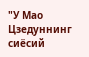"У Мао Цзедуннинг сиёсий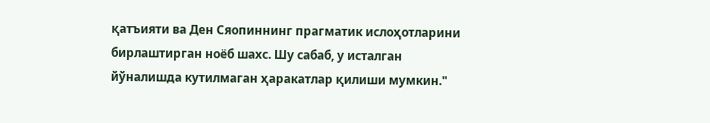қатъияти ва Ден Сяопиннинг прагматик ислоҳотларини бирлаштирган ноёб шахс. Шу сабаб, у исталган йўналишда кутилмаган ҳаракатлар қилиши мумкин."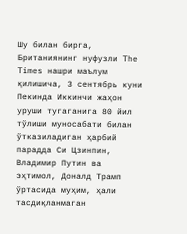Шу билан бирга, Британиянинг нуфузли The Times нашри маълум қилишича, 3 сентябрь куни Пекинда Иккинчи жаҳон уруши тугаганига 80 йил тўлиши муносабати билан ўтказиладиган ҳарбий парадда Си Цзинпин, Владимир Путин ва эҳтимол, Доналд Трамп ўртасида муҳим, ҳали тасдиқланмаган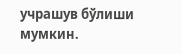учрашув бўлиши мумкин.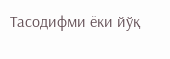Тасодифми ёки йўқ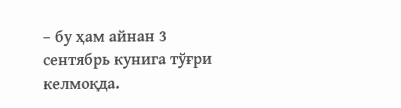– бу ҳам айнан 3 сентябрь кунига тўғри келмоқда.